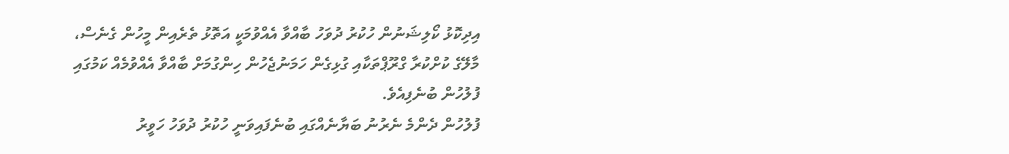އިދިކޮޅު ކޯލިޝަނުން ހުކުރު ދުވަހު ބާއްވާ އެއްވުމަކީ އަތޮޅު ތެރެއިން މީހުން ގެނެސް، މާލޭގެ ކުށްކުރާ ގްރޫޕްތަކާއި ގުޅިގެން ހަމަނުޖެހުން ހިންގުމަށް ބާއްވާ އެއްވުމެއް ކަމުގައި ފުލުހުން ބުނެފިއެވެ.
ފުލުހުން ދެންމެ ނެރުނު ބަޔާނެއްގައި ބުނެފައިވަނީ ހުކުރު ދުވަހު ހަވީރު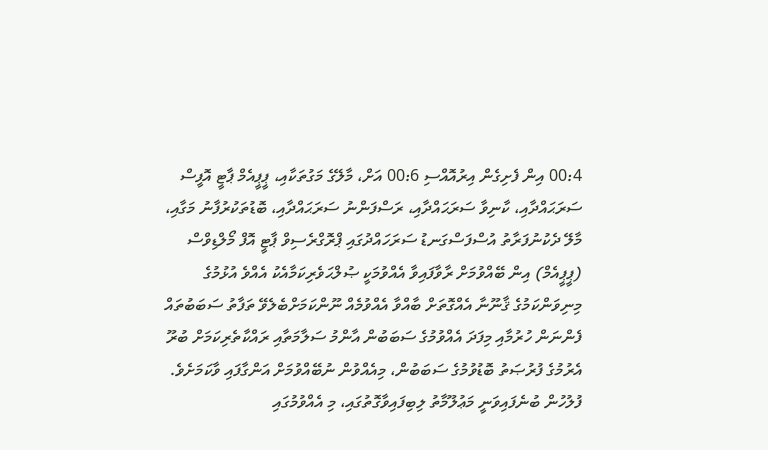00:4 އިން ފެށިގެން އިރުއޮއްސި 00:6 އަށް، މާލޭގެ މަގުތަކާއި، ޕީޕީއެމް ޕާޓީ އޮފީސް ސަރަޙައްދާއި، ކާނިވާ ސަރަޙައްދާއި، ރަސްފަންނު ސަރަޙައްދާއި، ބޮޑުތަކުރުފާނު މަގާއި، މާލޭ ދެކުނުފަރާތު އުސްފަސްގަނޑު ސަރަހައްދުގައި ޕްރޮގްރެސިވް ޕާޓީ އޮފް މޯލްޑިވްސް (ޕީޕީއެމް) އިން ބޭއްވުމަށް ރާވާފައިވާ އެއްވުމަކީ ޞުލްޙަވެރިކަމާއެކު އެއްވެ އުޅުމުގެ މިނިވަންކަމުގެ ޤާނޫނާ އެއްގޮތަށް ބާއްވާ އެއްވުމެއް ނޫންކަމަށްބެލެވޭ ތަފާތު ސަބަބުތައް ފެންނަން ހުރުމާއި މިފަދަ އެއްވުމުގެ ސަބަބުން އާންމު ސަލާމަތާއި ރައްކާތެރިކަމަށް ބުރޫ އެރުމުގެ ފުރުޞަތު ބޮޑުވުމުގެ ސަބަބުން، މިއެއްވުން ނުބޭއްވުމަށް އަންގާފައި ވާކަމަށެވެ.
ފުލުހުން ބުނެފައިވަނީ މަޢުލޫމާތު ލިބިފައިވާގޮތުގައި، މި އެއްވުމުގައި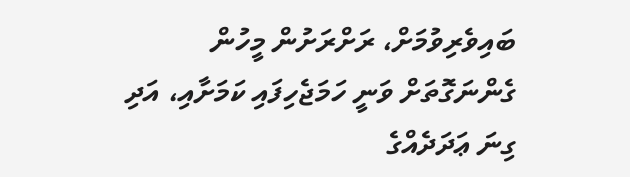ބައިވެރިވުމަށް، ރަށްރަށުން މީހުން ގެންނަގޮތަށް ވަނީ ހަމަޖެހިފައި ކަމަށާއި، އަދި ގިނަ ޢަދަދެއްގެ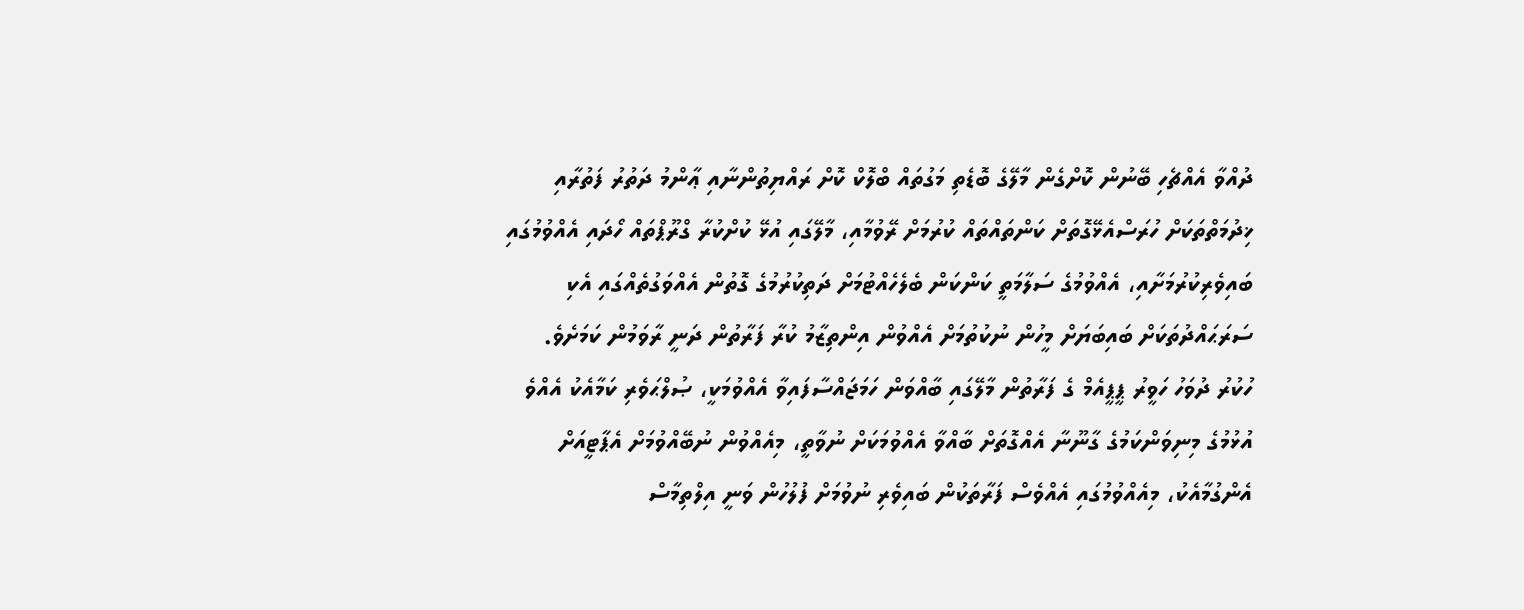ދުއްވާ އެއްޗެހި ބޭނުން ކޮށްގެން މާލޭގެ ބޮޑެތި މަގުތައް ބްލޮކް ކޮށް ރައްޔިތުންނާއި ޢާންމު ދަތުރު ފަތުރާއި ޚިދުމަތްތަކަށް ހުރަސްއެޅޭގޮތަށް ކަންތައްތައް ކުރުމަށް ރޭވުމާއި، މާލޭގައި އުޅޭ ކުށްކުރާ ގްރޫޕްތައް ހޯދައި އެއްވުމުގައި ބައިވެރިކުރުމަށާއި، އެއްވުމުގެ ސަލާމަތީ ކަންކަން ބެލެހެއްޓުމަށް ދަތިކުރުމުގެ ގޮތުން އެއްވަގުތެއްގައި އެކި ސަރަޙައްދުތަކަށް ބައިބަޔަށް މީހުން ނުކުތުމަށް އެއްވުން އިންތިޒާމު ކުރާ ފަރާތުން ދަނީ ރާވަމުން ކަމަށެވެ.
ހުކުރު ދުވަހު ހަވީރު ޕީޕީއެމް ގެ ފަރާތުން މާލޭގައި ބާއްވަން ހަމަޖައްސާފައިވާ އެއްވުމަކީ، ޞުލްޙަވެރި ކަމާއެކު އެއްވެ އުޅުމުގެ މިނިވަންކަމުގެ ގާނޫނާ އެއްގޮތަށް ބާއްވާ އެއްވުމަކަށް ނުވާތީ، މިއެއްވުން ނުބޭއްވުމަށް އެޕާޓީއަށް އެންގުމާއެކު، މިއެއްވުމުގައި އެއްވެސް ފަރާތަކުން ބައިވެރި ނުވުމަށް ފުލުހުން ވަނީ އިލްތިމާސް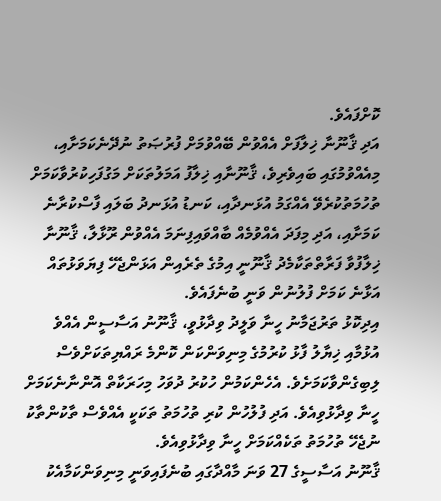ކޮށްފައެވެ.
އަދި ޤާނޫނާ ޚިލާފަށް އެއްވުން ބޭއްވުމަށް ފުރުޞަތު ނުދޭނެކަމަށާއި، މިއެއްވުމުގައި ބައިވެރިވެ، ޤާނޫނާއި ޚިލާފު އަމަލުތަކަށް މަގުފަހިކުރުވާކަމަށް ތުހުމަތުކުރެވޭ އެއްގަމު އުޅަނދާއި، ކަނޑު އުޅަނދު ބަލައި ފާސްކުރާނެ ކަމަށާއި، އަދި މިފަދަ އެއްވުމެއް ބާއްވައިފިނަމަ އެއްވުން ރޫޅާލާ، ޤާނޫނާ ޚިލާފުވާ ފަރާތްތަކާމެދު ޤާނޫނީ އިމުގެ ތެރެއިން އަޅަންޖެހޭ ފިޔަވަޅުތައް އަޅާނެ ކަމަށް ފުލުނުން ވަނީ ބުނެފައެވެ.
އިދިކޮޅު ތަރުޖަމާނު ހީނާ ވަލީދު ވިދާޅުވީ، ޤާނޫނު އަސާސީން އެއްވެ އުޅުމާއި ޚިޔާލު ފާޅު ކުރުމުގެ މިނިވަންކަން ކޮންމެ ރައްޔިތަކަށްވެސް ލިބިގެންވާކަމަށެވެ. އެހެންކަމުން ހުކުރު ދުވަހު މިހަރަކާތް އޮންނާނެކަމަށް ހީނާ ވިދާޅުވިއެވެ. އަދި ފުލުހުން ކުރި ތުހުމަތު ތަކަކީ އެއްވެސް ތާކުންތާކު ނުޖެހޭ ތުހުމަތު ތަކެއްކަމަށް ހީނާ ވިދާޅުވިއެވެ.
ޤާނޫނު އަސާސީގެ 27 ވަނަ މާއްދާގައި ބުނެފައިވަނީ މިނިވަންކަމާއެކު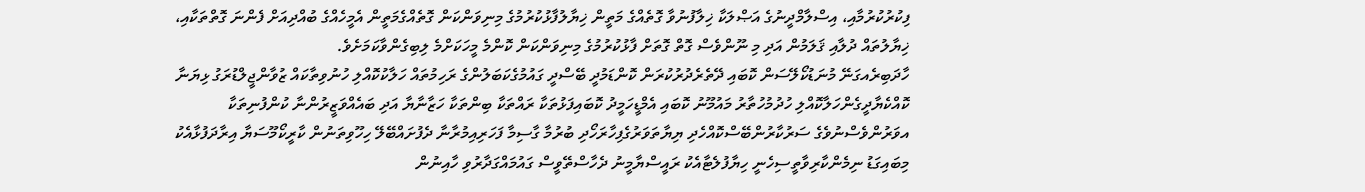ފިކުރުކުރުމާއި، އިސްލާމްދީނުގެ އަޞްލަކާ ޚިލާފުނުވާ ގޮތެއްގެ މަތީން ޚިޔާލުފާޅުކުރުމުގެ މިނިވަންކަން ގޮތެއްގެމަތީން އެމީހެއްގެ ބުއްދިއަށް ފެންނަ ގޮތްތަކާއި، ޚިޔާލުތައް ދުލާއި ޤަލަމުން އަދި މި ނޫންވެސް ގޮތް ގޮތަށް ފާޅުކުރުމުގެ މިނިވަންކަން ކޮންމެ މީހަކަށްމެ ލިބިގެންވާކަމަށެވެ.
ހާދަބިރެއގަނޭ މުނަޑުކޯލޭސަން ކޮބައި ދޭތެރެދުރުކުރަން ކޮންޑަމުދީ ބޭސްދީ ގައުމުގެކަބަލުންގެ ރަހިމުތައް ހަލާކުކޮއްލި ހުނުވިތާކައް ޒުވާންޖީލްޑުރަގު ޅިޔަނާ ކޮއްކެޔާދީގެންހަލާކޮއްލި ހުދުމުހުތާރު މައުމޫނު ކޮބައި އެމްޑީހަމީދު ކޮބައިފަޅުތަކާ ރައްތަކާ ބިންތަކާ ހަޒާނާޔާ އަދި ބައެއްވަޒީރުންނާ ކުންފުނިތަކާ އވަރުންވެސްނުވެގެ ސަރުކާރުންބޭސްކޮއްހެދި ޔިޔާތަވަރުގެފިހާރަހޯދި ބުރުމާ ގާސިމާ ފަހަރިއިމުރާނާ ދެފުށައްބޭލޭ ހިހޫވިތަނުން ކާރީކޯމޫސަޔާ އިރާދަފުޅާއެކު މިބައިގަޑު ނިމެންކާރިވާތީސިހެނީ ހިޔާފުލެޓާއެކު ރައީސްޔާމީނު ދެހާސްތޭވީސް ގައުމައްގަދާރުވި ހާއިނުން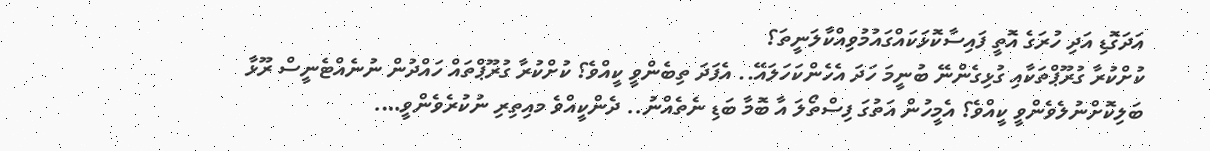އަދަގޮޑި އަދި ހުރަގެ އޮތީ ފައިސާކޮޅަކައްގައުމުވިއްކާލަނީތަ؟
ކުށްކުރާ ގުރޫޕްތަކާއި ގުޅިގެންނޭ ބުނީމަ ހަދަ އެހެންކަހަލައޭ.. އެފަދަ ތިބެންވީ ކީއްވެ؟ ކުށްކުރާ ގުރޫޕްތައް ހައްދުން ނުނެއްޓެނީސް ރޫޅާ ބަލިކޮށްނުލެވެންވީ ކީއްވެ؟ އެމީހުން އަތުގަ ފިސްތޯލަ އާ ބޮމާ ބަޑި ނެތެއްނު.. ދެންކީއްވެ މއިތިރި ނުކުރެވެންވީ….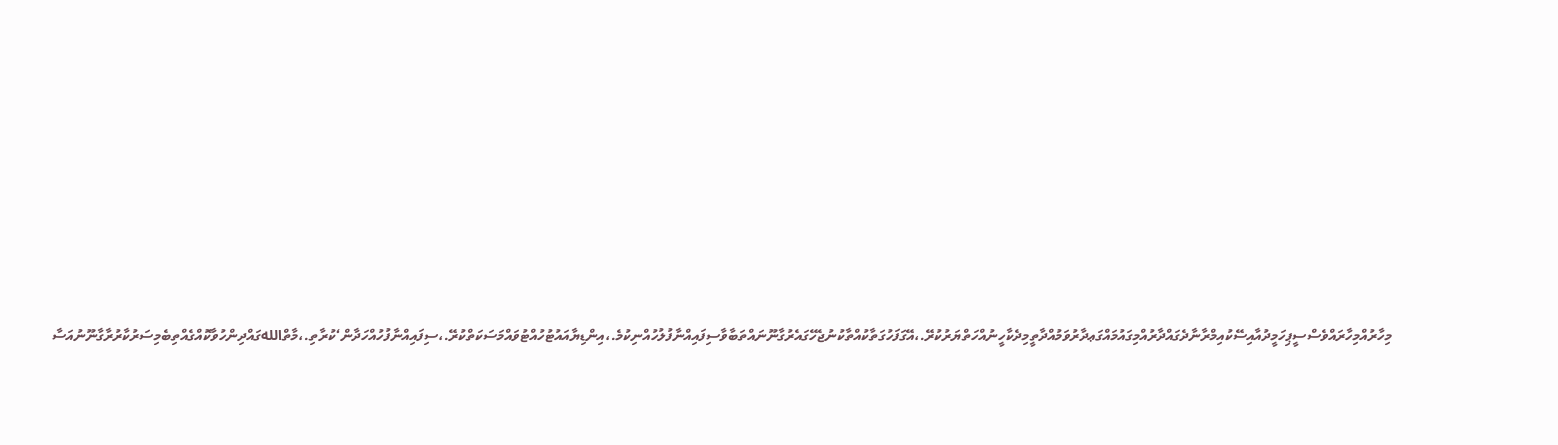މިހާރުއްމިހާރައްވެސްސީޕިހަމީދުއާއިސޭކުއިމްރާނާދެގައްދާރުއްމިގައުމައްގަޢދާރުވަމުއްދާތީމިދެކާހީނުއްހަތްޔަރުކުރޭ.،އޭގަފަހުގަތާކުއްތާކުނުޖެހޭގައެރުގާނޫނައްތަބާވާސިފައިއްނާފުލުހުއްނިކުމެ.،އިންޑިޔާއައުޓުހުއްޓުވައްމަސަކަތްކުރޭ.،ސިފައިއްނާފުހުއްހަދާން‘ކުރާތި.،މާތްاللهގައްދިންހުވާކޮއްގެއްތިބެމިސަރުކާރުރާގާނޫނުއަސާ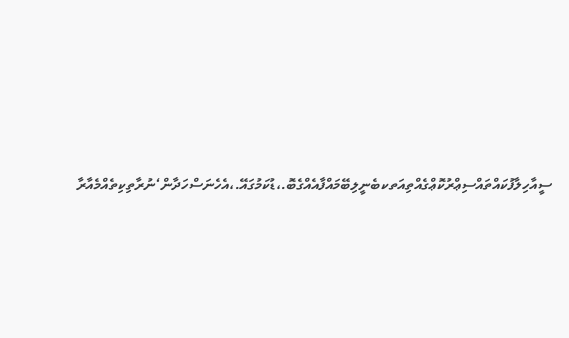ސީއާހިލާފުކައްތައްސިޢްރުކޮޢްގެއްތިއަތކބެނީލިބޭމައްފާއެއްގެބޮ.،ޑުކަމުގައޭ.،އެހެނަސްހަދާން‘ނުރާތިކިތެއްމެއާރާ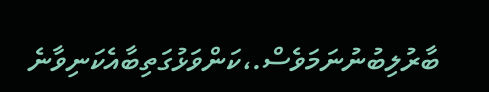ބާރުލިބުނުނަމަވެސް.،ކަންވަޅުގަތިބާއެކަނިވާނެ